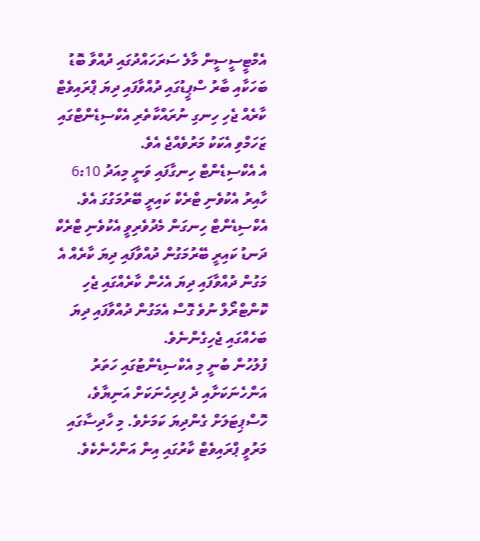އެމްޓީސީސީން މާލެ ސަރަހައްދުގައި ދުއްވާ ބޮޑު ބަހަކާއި ބާރު ސްޕީޑުގައި ދުއްވާފައި ދިޔަ ޕްރައިވެޓް ކާރެއް ޖެހި ހިނގި ނުރައްކާތެރި އެކްސިޑެންޓްގައި ޒަހަމްވި އެކަކު މަރުވެއްޖެ އެވެ.
އެ އެކްސިޑެންޓް ހިނގާފައި ވަނީ މިއަދު 6:10 ހާއިރު އެކުވެނި ޓްރެކް ކައިރީ ބޭރުމަގުގަ އެވެ.
އެކްސިޑެންޓް ހިނގަން މެދުވެރިވީ އެކުވެނި ޓްރެކް ދަނޑު ކައިރީ ބޭރުމަގުން ދުއްވާފައި ދިޔަ ކާރެއް އެ މަގުން ދުއްވާފައި ދިޔަ އެހެން ކާރެއްގައި ޖެހި ކޮންޓްރޯލް ނުވެ ގޮސް އެމަގުން ދުއްވާފައި ދިޔަ ބަހެއްގައި ޖެހިގެންނެވެ.
ފުލުހުން ބުނީ މި އެކްސިޑެންޓުގައި ހަތަރު އަންހެނަކަށާއި ދެ ފިރިހެނަކަށް އަނިޔާވެ، ހޮސްޕިޓަލަށް ގެންދިޔަ ކަމަށެވެ. މި ހާދިސާގައި މަރުވީ ޕްރައިވެޓް ކާރުގައި އިން އަންހެނެކެވެ.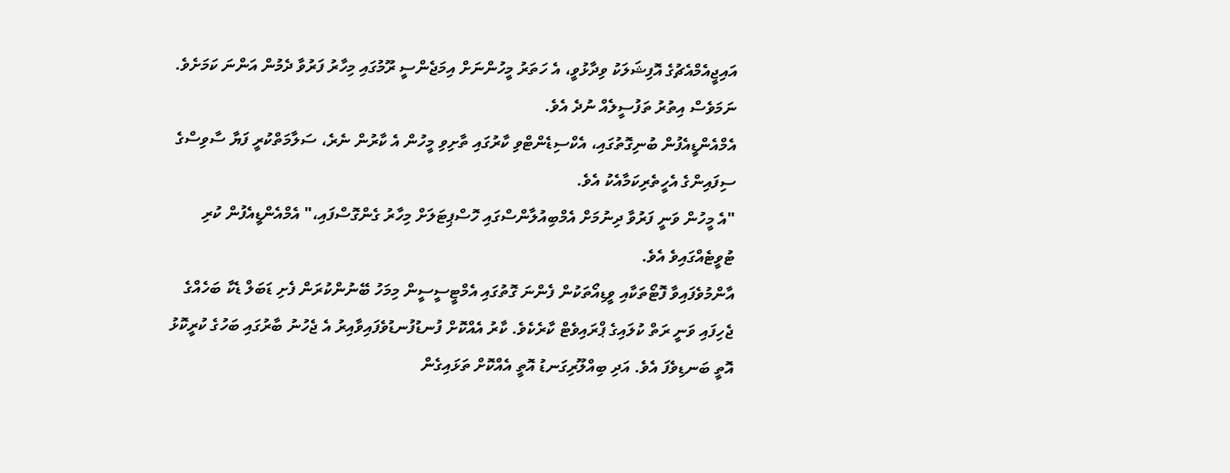އައިޖީއެމްއެޗުގެ އޮފިޝަލަކު ވިދާޅުވީ، އެ ހަތަރު މީހުންނަށް އިމަޖެންސީ ރޫމުގައި މިހާރު ފަރުވާ ދެމުން އަންނަ ކަމަށެވެ. ނަމަވެސް އިތުރު ތަފުސީލެއް ނުދެ އެވެ.
އެމްއެންޑީއެފުން ބުނިގޮތުގައި، އެކްސިޑެންޓްވި ކާރުގައި ތާށިވި މީހުން އެ ކާރުން ނެރެ، ސަލާމަތްކުރީ ފަޔާ ސާވިސްގެ ސިފައިންގެ އެހީތެރިކަމާއެކު އެވެ.
"އެ މީހުން ވަނީ ފަރުވާ ދިނުމަށް އެމްބިއުލާންސްގައި ހޮސްޕިޓަލަށް މިހާރު ގެންގޮސްފައި،" އެމްއެންޑީއެފުން ކުރި ޓުވީޓެއްގައިވެ އެވެ.
އާންމުވެފައިވާ ފޮޓޯތަކާއި ވީޑިއޯތަކުން ފެންނަ ގޮތުގައި އެމްޓީސީސީން މިމަހު ބޭނުންކުރަން ފެށި ޑަބަލް ޑެކާ ބަހެއްގެ ޖެހިފައި ވަނީ ރަތް ކުލައިގެ ޕްރައިވެޓް ކާރެކެވެ. ކާރު އެއްކޮށް ފުނޑުފުނޑުވެފައިވާއިރު އެ ޖެހުނު ބާރުގައި ބަހުގެ ކުރީކޮޅު އޮތީ ބަނޑިވެފަ އެވެ. އަދި ބިއްލޫރިގަނޑު އޮތީ އެއްކޮށް ތަޅައިގެން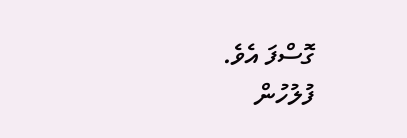ގޮސްފަ އެވެ.
ފުލުހުން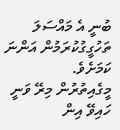ބުނީ އެ މައްސަލަ ތަހުގީގުކުރަމުން އަންނަ ކަމަށެވެ.
މީގެއިތުރުން މިރޭ ވަނީ ހައިވޭ އިން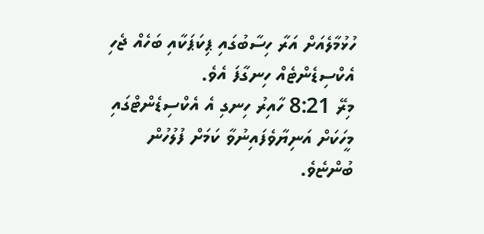ހުޅުމާލެއަށް އަރާ ހިސާބުގައި ޕިކަޕަކާއި ބަހެއް ޖެހި އެކްސިޑެންޓެއް ހިނގާފަ އެވެ.
މިރޭ 8:21 ހާއިރު ހިނގި އެ އެކްސިޑެންޓްގައި މީހަކަށް އަނިޔާވެފައިނުވާ ކަމަށް ފުލުހުން ބުންޏެވެ.